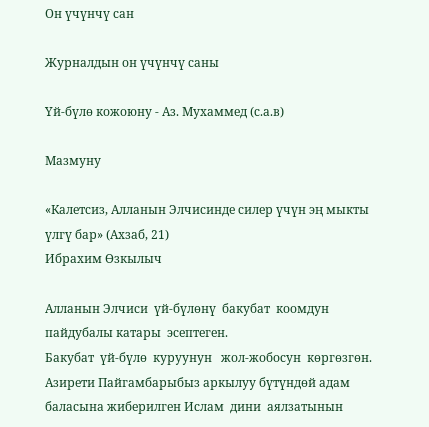Он үчүнчү сан

Журналдын он үчүнчү саны

Үй-бүлө кожоюну - Аз. Мухаммед (с.а.в)

Мазмуну

«Калетсиз, Алланын Элчисинде силер үчүн эң мыкты үлгү бар» (Ахзаб, 21)
Ибрахим Өзкылыч

Алланын Элчиси  үй-бүлөнү  бакубат  коомдун  пайдубалы катары  эсептеген.
Бакубат  үй-бүлө  куруунун   жол-жобосун  көргөзгөн.
Азирети Пайгамбарыбыз аркылуу бүтүндөй адам баласына жиберилген Ислам  дини  аялзатынын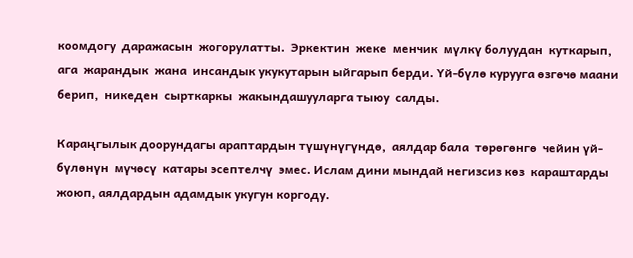коомдогу  даражасын  жогорулатты.  Эркектин  жеке  менчик  мүлкү болуудан  куткарып,  ага  жарандык  жана  инсандык укукутарын ыйгарып берди. Үй-бүлө курууга өзгөчө маани берип,  никеден  сырткаркы  жакындашууларга тыюу  салды.

Караңгылык доорундагы араптардын түшүнүгүндө,  аялдар бала  төрөгөнгө  чейин үй-бүлөнүн  мүчөсү  катары эсептелчү  эмес. Ислам дини мындай негизсиз көз  караштарды жоюп, аялдардын адамдык укугун коргоду.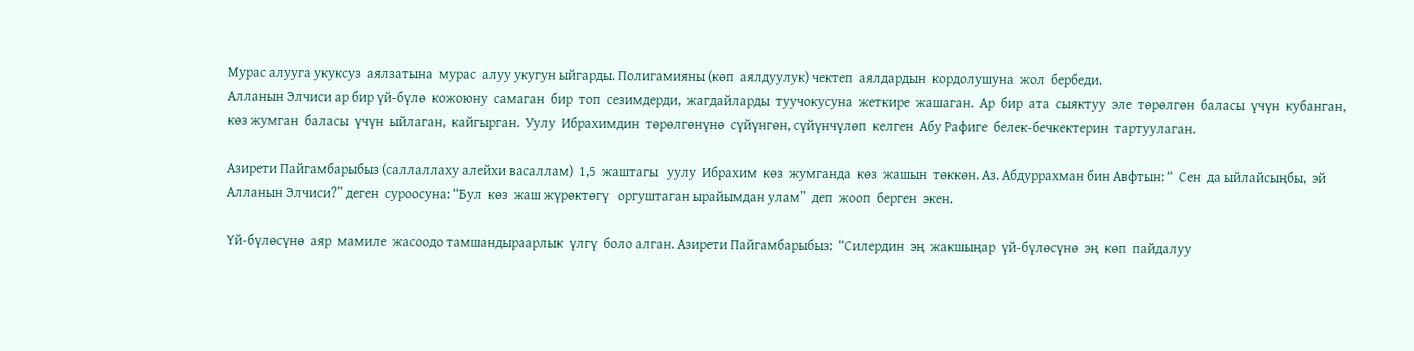Мурас алууга укуксуз  аялзатына  мурас  алуу укугун ыйгарды. Полигамияны (көп  аялдуулук) чектеп  аялдардын  кордолушуна  жол  бербеди.
Алланын Элчиси ар бир үй-бүлө  кожоюну  самаган  бир  топ  сезимдерди,  жагдайларды  туучокусуна  жеткире  жашаган.  Ар  бир  ата  сыяктуу  эле  төрөлгөн  баласы  үчүн  кубанган,  көз жумган  баласы  үчүн  ыйлаган,  кайгырган.  Уулу  Ибрахимдин  төрөлгөнүнө  сүйүнгөн, сүйүнчүлөп  келген  Абу Рафиге  белек-бечкектерин  тартуулаган.

Азирети Пайгамбарыбыз (саллаллаху алейхи васаллам)  1,5  жаштагы   уулу  Ибрахим  көз  жумганда  көз  жашын  төккөн. Аз. Абдуррахман бин Авфтын: “  Сен  да ыйлайсыңбы,  эй Алланын Элчиси?” деген  суроосуна: “Бул  көз  жаш жүрөктөгү   оргуштаган ырайымдан улам”  деп  жооп  берген  экен.

Үй-бүлөсүнө  аяр  мамиле  жасоодо тамшандыраарлык  үлгү  боло алган. Азирети Пайгамбарыбыз:  “Силердин  эң  жакшыңар  үй-бүлөсүнө  эң  көп  пайдалуу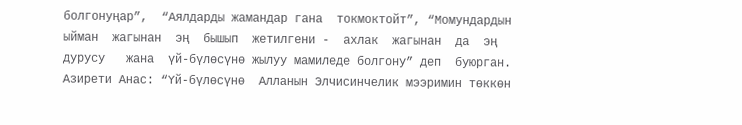болгонуңар”,  “Аялдарды жамандар гана  токмоктойт”, “Момундардын  ыйман  жагынан  эң  бышып  жетилгени -  ахлак  жагынан  да  эң  дурусу   жана  үй-бүлөсүнө жылуу мамиледе болгону” деп  буюрган.  Азирети Анас: “Үй-бүлөсүнө  Алланын Элчисинчелик мээримин төккөн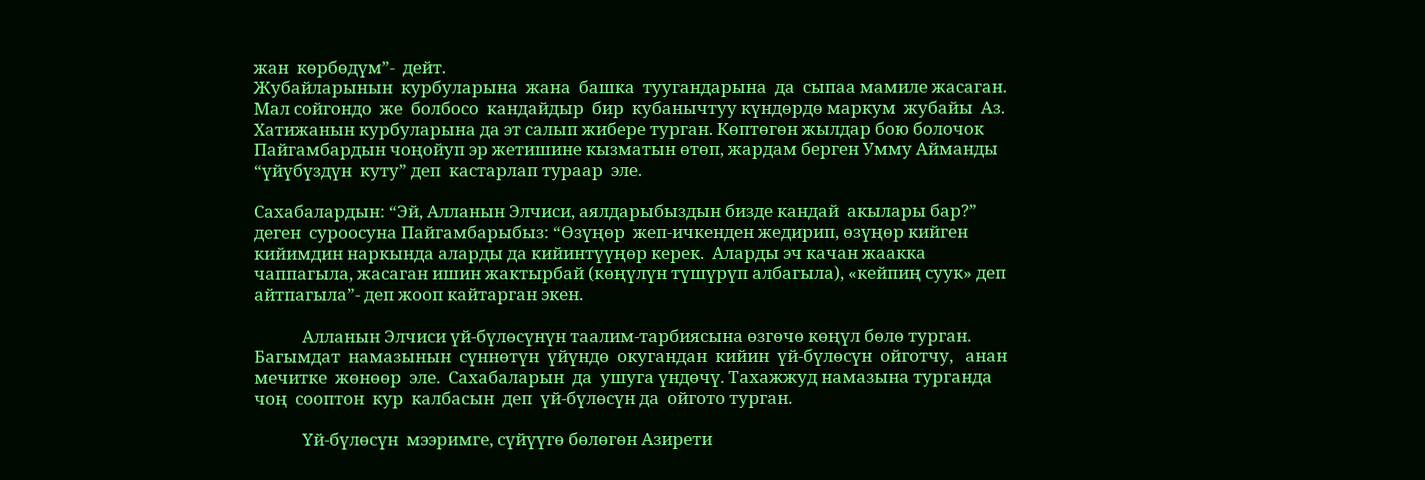жан  көрбөдүм”-  дейт.
Жубайларынын  курбуларына  жана  башка  туугандарына  да  сыпаа мамиле жасаган. Мал сойгондо  же  болбосо  кандайдыр  бир  кубанычтуу күндөрдө маркум  жубайы  Аз. Хатижанын курбуларына да эт салып жибере турган. Көптөгөн жылдар бою болочок Пайгамбардын чоңойуп эр жетишине кызматын өтөп, жардам берген Умму Айманды “үйүбүздүн  куту” деп  кастарлап тураар  эле.

Сахабалардын: “Эй, Алланын Элчиси, аялдарыбыздын бизде кандай  акылары бар?” деген  суроосуна Пайгамбарыбыз: “Өзүңөр  жеп-ичкенден жедирип, өзүңөр кийген кийимдин наркында аларды да кийинтүүңөр керек.  Аларды эч качан жаакка  чаппагыла, жасаган ишин жактырбай (көңүлүн түшүрүп албагыла), «кейпиң суук» деп айтпагыла”- деп жооп кайтарган экен.

            Алланын Элчиси үй-бүлөсүнүн таалим-тарбиясына өзгөчө көңүл бөлө турган.  Багымдат  намазынын  сүннөтүн  үйүндө  окугандан  кийин  үй-бүлөсүн  ойготчу,   анан мечитке  жөнөөр  эле.  Сахабаларын  да  ушуга үндөчү. Тахажжуд намазына турганда чоң  сооптон  кур  калбасын  деп  үй-бүлөсүн да  ойгото турган.

            Үй-бүлөсүн  мээримге, сүйүүгө бөлөгөн Азирети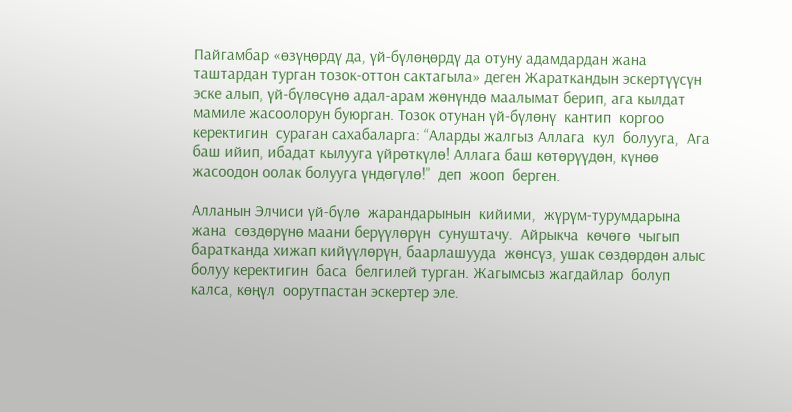Пайгамбар «өзүңөрдү да, үй-бүлөңөрдү да отуну адамдардан жана таштардан турган тозок-оттон сактагыла» деген Жараткандын эскертүүсүн эске алып, үй-бүлөсүнө адал-арам жөнүндө маалымат берип, ага кылдат мамиле жасоолорун буюрган. Тозок отунан үй-бүлөнү  кантип  коргоо керектигин  сураган сахабаларга: “Аларды жалгыз Аллага  кул  болууга,  Ага  баш ийип, ибадат кылууга үйрөткүлө! Аллага баш көтөрүүдөн, күнөө жасоодон оолак болууга үндөгүлө!”  деп  жооп  берген.

Алланын Элчиси үй-бүлө  жарандарынын  кийими,  жүрүм-турумдарына  жана  сөздөрүнө маани берүүлөрүн  сунуштачу.  Айрыкча  көчөгө  чыгып  баратканда хижап кийүүлөрүн, баарлашууда  жөнсүз, ушак сөздөрдөн алыс болуу керектигин  баса  белгилей турган. Жагымсыз жагдайлар  болуп  калса, көңүл  оорутпастан эскертер эле.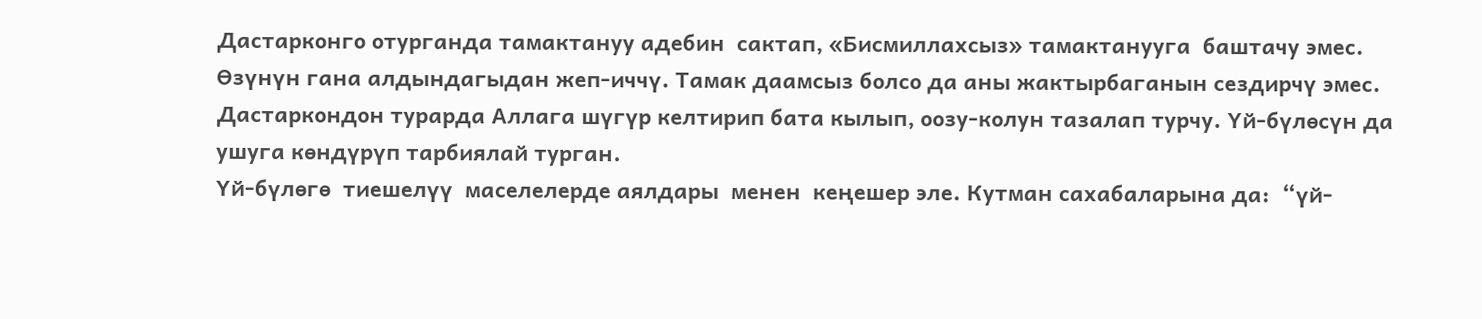Дастарконго отурганда тамактануу адебин  сактап, «Бисмиллахсыз» тамактанууга  баштачу эмес. Өзүнүн гана алдындагыдан жеп-иччү. Тамак даамсыз болсо да аны жактырбаганын сездирчү эмес. Дастаркондон турарда Аллага шүгүр келтирип бата кылып, оозу-колун тазалап турчу. Үй-бүлөсүн да ушуга көндүрүп тарбиялай турган.
Үй-бүлөгө  тиешелүү  маселелерде аялдары  менен  кеңешер эле. Кутман сахабаларына да:  “үй-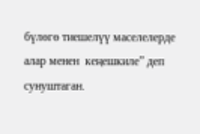бүлөгө тиешелүү маселелерде алар менен  кеңешкиле” деп  сунуштаган.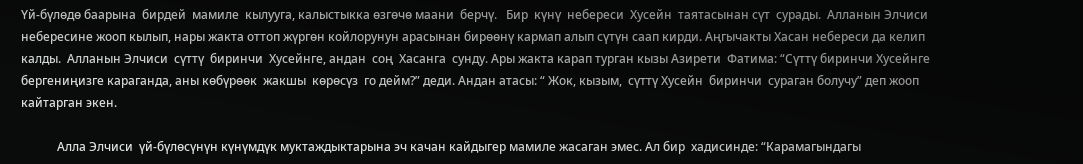Үй-бүлөдө баарына  бирдей  мамиле  кылууга, калыстыкка өзгөчө маани  берчү.   Бир  күнү  небереси  Хусейн  таятасынан сүт  сурады.  Алланын Элчиси  небересине жооп кылып, нары жакта оттоп жүргөн койлорунун арасынан бирөөнү кармап алып сүтүн саап кирди. Аңгычакты Хасан небереси да келип калды.  Алланын Элчиси  сүттү  биринчи  Хусейнге, андан  соң  Хасанга  сунду. Ары жакта карап турган кызы Азирети  Фатима: “Сүттү биринчи Хусейнге бергениңизге караганда, аны көбүрөөк  жакшы  көрөсүз  го дейм?” деди. Андан атасы: “ Жок, кызым,  сүттү Хусейн  биринчи  сураган болучу” деп жооп кайтарган экен.

            Алла Элчиси  үй-бүлөсүнүн күнүмдүк муктаждыктарына эч качан кайдыгер мамиле жасаган эмес. Ал бир  хадисинде: “Карамагындагы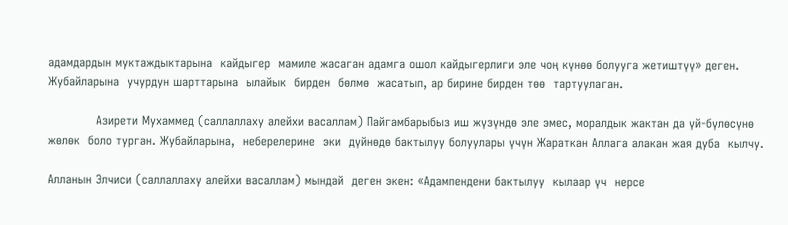адамдардын муктаждыктарына  кайдыгер  мамиле жасаган адамга ошол кайдыгерлиги эле чоң күнөө болууга жетиштүү» деген. Жубайларына  учурдун шарттарына  ылайык  бирден  бөлмө  жасатып, ар бирине бирден төө  тартуулаган.

            Азирети Мухаммед (саллаллаху алейхи васаллам) Пайгамбарыбыз иш жүзүндө эле эмес, моралдык жактан да үй-бүлөсүнө  жөлөк  боло турган. Жубайларына,  неберелерине  эки  дүйнөдө бактылуу болуулары үчүн Жараткан Аллага алакан жая дуба  кылчу.

Алланын Элчиси (саллаллаху алейхи васаллам) мындай  деген экен: «Адампендени бактылуу  кылаар үч  нерсе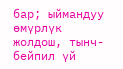бар; ыймандуу өмүрлүк  жолдош, тынч-бейпил үй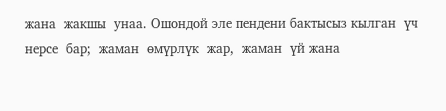жана  жакшы  унаа. Ошондой эле пендени бактысыз кылган  үч  нерсе  бар;  жаман  өмүрлүк  жар,  жаман  үй жана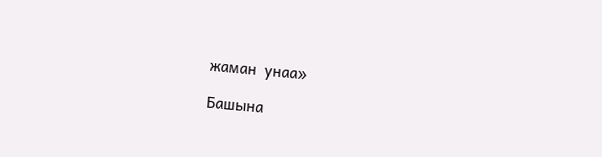жаман  унаа»

Башына